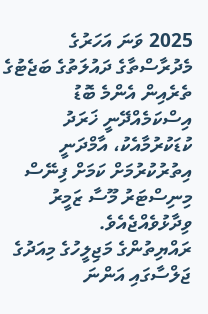2025 ވަނަ އަހަރުގެ މެދުރާސްތާގެ ދައުލަތުގެ ބަޖެޓުގެ ތެރެއިން އެންމެ ބޮޑު އިސްކަމެއްދޭނީ ޚަރަދު ކުޑަކުރުމާއެކު، އާމްދަނީ އިތުރުކުރުމަށް ކަމަށް ފިނޭސް މިނިސްޓަރު މޫސާ ޒަމީރު ވިދާޅުވެއްޖެއެވެ.
ރައްޔިތުންގެ މަޖިލީހުގެ މިއަދުގެ ޖަލްސާގައި އަންނަ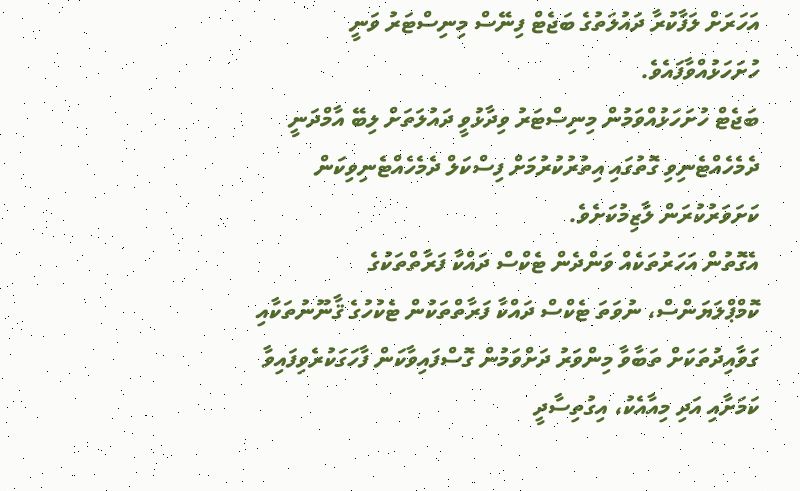އަހަރަށް ލަފާކުރާ ދައުލަތުގެ ބަޖެޓް ފިނޭސް މިނިސްޓަރު ވަނީ ހުށަހަޅުއްވާފައެވެ.
ބަޖެޓް ހުށަހަޅުއްވަމުން މިނިސްޓަރު ވިދާޅުވީ ދައުލަތަށް ލިބޭ އާމްދަނީ ދެމެހެއްޓެނިވި ގޮތުގައި އިތުރުކުރުމަށް ފިސްކަލް ދެމެހެއްޓެނިވިކަން ކަށަވަރުކުރަން ލާޒިމުކަށެވެ.
އެގޮތުން އަހަރުތަކެއް ވަންދެން ޓެކްސް ދައްކާ ފަރާތްތަކުގެ ކޮމްޕްލަޔަންސް، ނުވަތަ ޓެކްސް ދައްކާ ފަރާތްތަކުން ޓެކުހުގެ ޤާނޫނުތަކާއި ގަވާއިދުތަކަށް ތަބާވާ މިންވަރު ދަށްވަމުން ގޮސްފައިވާކަން ފާހަގަކުރެވިފައިވާ ކަމަށާއި އަދި މިއާއެކު، އިގުތިސާދީ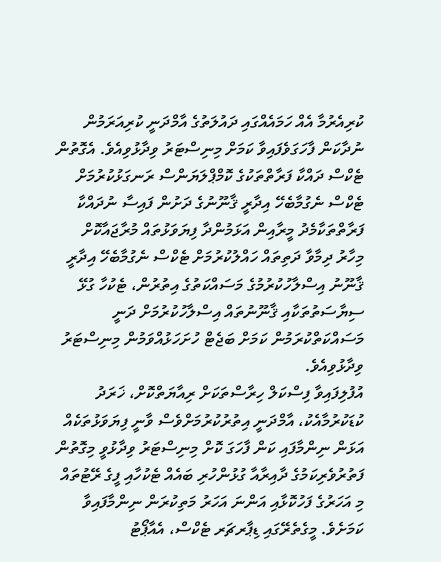ކުރިއެރުމާ އެއް ހަމައެއްގައި ދައުލަތުގެ އާމްދަނީ ކުރިއަރަމުން ނުދާކަން ފާހަގަވެފައިވާ ކަމަށް މިނިސްޓަރު ވިދާޅުވިއެވެ. އެގޮތުން ޓެކްސް ދައްކާ ފަރާތްތަކުގެ ކޮމްޕްލަޔަންސް ރަނގަޅުކުރުމަށް ޓެކްސް ނެގުމާބެހޭ އިދާރީ ޤާނޫނުގެ ދަށުން ފައިސާ ނުދައްކާ ފަރާތްތަކާމެދު މީރާއިން އަޅަމުންދާ ފިޔަވަޅުތައް މުރާޖައާކޮށް މިހާރު ދިމާވާ ދަތިތައް ހައްލުކުރުމަށް ޓެކްސް ނެގުމާބެހޭ އިދާރީ ޤާނޫނު އިސްލާހުކުރުމުގެ މަސައްކަތުގެ އިތުރުން، ޓެކުހާ ގުޅޭ ސިޔާސަތުތަކާއި ޤާނޫނުތައް އިސްލާހުކުރުމަށް ދަނީ މަސައްކަތްކުރަމުން ކަމަށް ބަޖެޓް ހުށަހަޅުއްވަމުން މިނިސްޓަރު ވިދާޅުވިއެވެ.
އުފުލިފައިވާ ފިސްކަލް ހިރާސްތަކަށް ރިއާޔަތްކޮށް، ޚަރަދު ކުޑަކުރުމާއެކު، އާމްދަނީ އިތުރުކުރުމަށްވެސް ވާނީ ފިޔަވަޅުތަކެއް އަޅަން ނިންމާފައި ކަން ފާހަގަ ކޮށް މިނިސްޓަރު ވިދާޅުވީ މިގޮތުން ފަތުރުވެރިކަމުގެ ދާއިރާއާ ގުޅުންހުރި ބައެއް ޓެކުހާއި ފީގެ ރޭޓުތައް މި އަހަރުގެ ފަހުކޮޅާއި އަންނަ އަހަރު މަތިކުރަން ނިންމާފައިވާ ކަމަށެވެ. މީގެތެރޭގައި ޑިޕާރޗަރ ޓެކްސް، އެއާޕޯޓު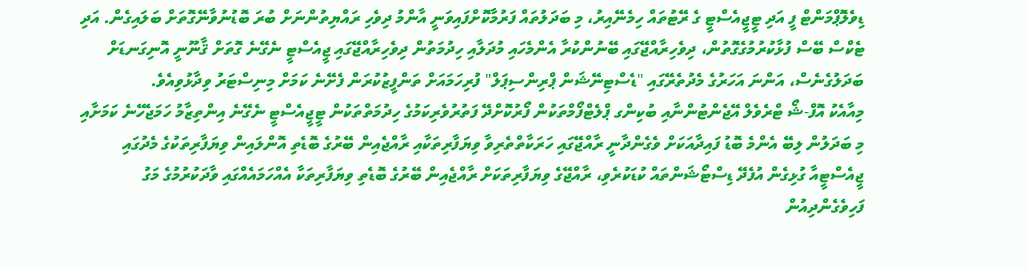ޑިވެލޮޕްމަންޓް ފީ އަދި ޓީޖީއެސްޓީ ގެ ރޭޓުތައް ހިމެނޭއިރު، މި ބަދަލުތައް ފަރުމާކޮށްފައިވަނީ އާންމު ދިވެހި ރައްޔިތުންނަށް ބުރަ ބޮޑުނުވާނޭގޮތަށް ބަލައިގެން. އަދި ޓެކްސް ބޭސް ފުޅާކުރުމުގެގޮތުން، ދިވެހިރާއްޖޭގައި ބޭނުންކުރާ އެންމެހައި މުދަލާއި ހިދުމަތުން ދިވެހިރާއްޖޭގައި ޖީއެސްޓީ ނެގޭނެ ގޮތަށް ޤާނޫނީ އޮނިގަނޑަށް ބަދަލުގެނެސް، އަންނަ އަހަރުގެ މެދުތެރޭގައި "ޑެސްޓިނޭޝަން ޕްރިންސިޕަލް" ފުރިހަމައަށް ތަންފީޒުކުރަން ފެށޭނެ ކަމަށް މިނިސްޓަރު ވިދާޅުވިއެވެ.
މިއާއެކު އޮފް-ޝޯ ޓްރެވެލް އޭޖެންޓުންނާއި ބުކިންގ ޕްލެޓްފޯމްތަކުން ފޯރުކޮށްދޭ ފަތުރުވެރިކަމުގެ ހިދުމަތްތަކުން ޓީޖީއެސްޓީ ނެގޭނެ އިންތިޒާމު ހަމަޖެހޭނެ ކަމަށާއި މި ބަދަލުން ލިބޭ އެންމެ ބޮޑު ފައިދާއަކަށް ވެގެންދާނީ ރާއްޖޭގައި ހަރަކާތްތެރިވާ ވިޔަފާރިތަކާއި ރާއްޖެއިން ބޭރުގެ ބޮޑެތި އޮންލައިން ވިޔަފާރިތަކުގެ މެދުގައި ޖީއެސްޓީއާ ގުޅިގެން އުފެދޭ ޑިސްޓޯޝަންތައް ކުޑަކުރެވި، ރާއްޖޭގެ ވިޔަފާރިތަކަށް ރާއްޖެއިން ބޭރުގެ ބޮޑެތި ވިޔަފާރިތަކާ އެއްހަމައެއްގައި ވާދަކުރުމުގެ މަގު ފަހިވެގެންދިއުން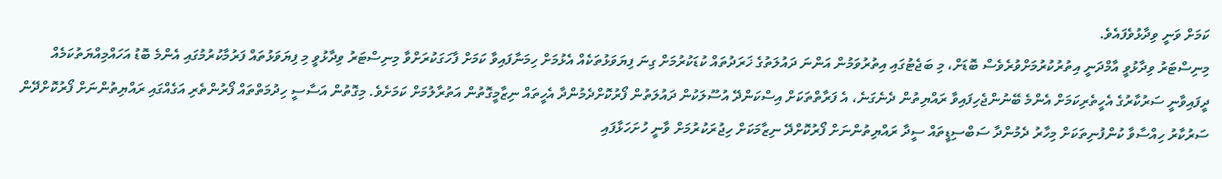ކަމަށް ވަނީ ވިދާޅުވެފައެވެ.
މިނިސްޓަރު ވިދާޅުވީ އާމްދަނީ އިތުރުކުރުމަށްވުރެވެސް ބޮޑަށް، މި ބަޖެޓުގައި އިތުރުވަމުން އަންނަ ދައުލަތުގެ ޚަރަދުތައް ކުޑަކުރުމަށް ގިނަ ފިޔަވަޅުތަކެއް އެޅުމަށް ހިމަނާފައިވާ ކަމަށް ފާހަގަކުރަށްވާ މިނިސްޓަރު ވިދާޅުވީ މި ފިޔަވަޅުތައް ފަރުމާކުރުމުގައި އެންމެ ބޮޑު އަހައްމިއްޔަތުކަމެއް ދީފައިވާނީ ސަރުކާރުގެ އެހީތެރިކަމަށް އެންމެ ބޭނުންޖެހިފައިވާ ރައްޔިތުން ދެނެގަނެ، އެ ފަރާތްތަކަށް އިސްކަންދޭ އުސޫލަކުން ދައުލަތުން ފޯރުކޮށްދެމުންދާ އެހީތައް ނިޒާމީގޮތުން އަތުރާލުމަށް ކަމަށެވެ. މިގޮތުން އަސާސީ ހިދުމަތްތައް ފޯރުންތެރި އަގެއްގައި ރައްޔިތުންނަށް ފޯރުކޮށްދޭން ސަރުކާރު ހިއްސާވާ ކުންފުނިތަކަށް މިހާރު ދެމުންދާ ސަބްސިޑީތައް ސީދާ ރައްޔިތުންނަށް ފޯރުކޮށްދޭ ނިޒާމަކަށް ހިޖުރަކުރުމަށް ވާނީ ހުށަހަޅާފައި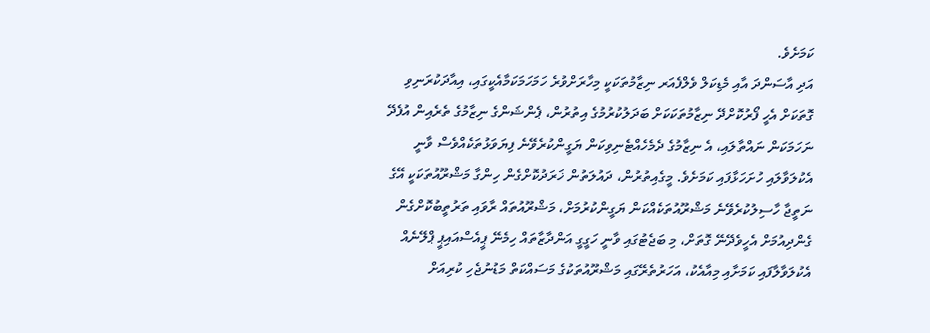ކަމަށެވެ.
އަދި އާސަންދަ އާއި މެޑިކަލް ވެލްފެއަރ ނިޒާމުތަކަކީ މިހާރަށްވުރެ ހަމަހަމަކަމާއެކީގައި، އިއާދަކުރަނިވި ގޮތަކަށް އެހީ ފޯރުކޮށްދޭ ނިޒާމުތަކަކަށް ބަދަލުކުރުމުގެ އިތުރުން، ޕެންޝަންގެ ނިޒާމުގެ ތެރެއިން އުފެދޭ ނަހަމަކަން ނައްތާލައި، އެ ނިޒާމުގެ ދެމެހެއްޓެނިވިކަން ޔަގީންކުރެވޭނެ ފިޔަވަޅުތަކެއްވެސް ވާނީ އެކުލަވާލައި ހުށަހަޅާފައި ކަމަށެވެ. މީގެއިތުރުން، ދައުލަތުން ޚަރަދުކޮށްގެން ހިންގާ މަޝްރޫއުތަކަކީ އޭގެ ނަތީޖާ ހާސިލުކުރެވޭނެ މަޝްރޫއުތަކެއްކަން ޔަގީންކުރުމަށް، މަޝްރޫއުތައް ރާވައި ތަރުތީބުކޮށްގެން ގެންދިއުމަށް އެހީވެދޭނޭ ގޮތަށް، މި ބަޖެޓުގައި ވާނީ ހަގީގީ އަންދާޒާތައް ހިމެނޭ ޕީއެސްއައިޕީ ޕްލޭނެއް އެކުލަވާލާފައި ކަމަށާއި މިއާއެކު، އަހަރުތެރޭގައި މަޝްރޫއުތަކުގެ މަސައްކަތް މަޑުނުޖެހި ކުރިއަށް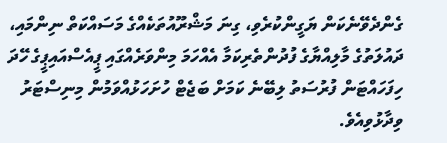ގެންދެވޭނެކަން ޔަގީންކުރެވި، ގިނަ މަޝްރޫއުތަކެއްގެ މަސައްކަތް ނިންމައި، ދައުލަތުގެ މާލިއްޔާގެ ފުދުންތެރިކަމާ އެއްހަމަ މިންވަރެއްގައި ޕީއެސްއައިޕީގެ ހޭދަ ހިފަހައްޓަން ފުރުސަތު ލިބޭނެ ކަމަށް ބަޖެޓް ހުށަހަޅުއްވަމުން މިނިސްޓަރު ވިދާޅުވިއެވެ.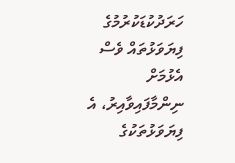ހަރަދުކުޑަކުރުމުގެ ފިޔަވަޅުތައް ވެސް އެޅުމަށް ނިންމާފައިވާއިރު، އެ ފިޔަވަޅުތަކުގެ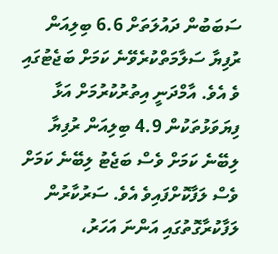ސަބަބުން ދައުލަތަށް 6.6 ބިލިއަން ރުފިޔާ ސަލާމަތްކުރެވޭނެ ކަމަށް ބަޖެޓުގައި ވެ އެވެ. އާމްދަނީ އިތުރުކުރުމަށް އަޅާ ފިޔަވަޅުތަކުން 4.9 ބިލިއަން ރުފިޔާ ލިބޭނެ ކަމަށް ވެސް ބަޖެޓު ލިބޭނެ ކަމަށް ވެސް ލަފާކޮށްފައިވެ އެވެ. ސަރުކާރުން ލަފާކުރާގޮތުގައި އަންނަ އަހަރު،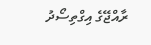ރާއްޖޭގެ އިގްތިސޯދު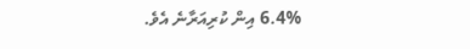6.4% އިން ކުރިއަރާނެ އެވެ.